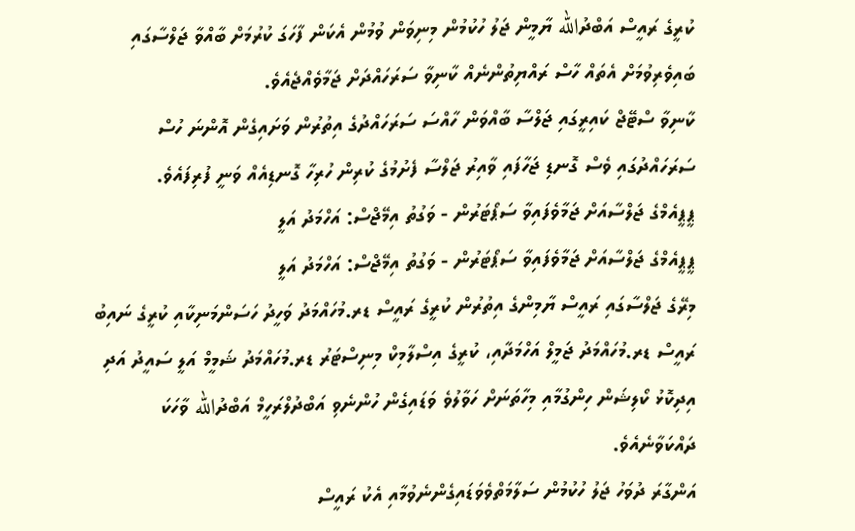ކުރީގެ ރައީސް އަބްދުالله ޔާމީން ޖަލު ހުކުމުން މިނިވަން ވުމުން އެކަން ފާހަގަ ކުރުމަށް ބާއްވާ ޖަލްސާގައި ބައިވެރިވުމަށް އެތައް ހާސް ރައްޔިތުންނެއް ކާނިވާ ސަރަހައްދަށް ޖަމާވެއްޖެއެވެ.
ކާނިވާ ސްޓޭޖް ކައިރީގައި ޖަލްސާ ބާއްވަން ހާއްސަ ސަރަހައްދުގެ އިތުރުން ވަށައިގެން އޮންނަ ހުސް ސަރަހައްދުގައި ވެސް ގޮނޑި ޖަހާފައި ވާއިރު ޖަލްސާ ފެށުމުގެ ކުރިން ހުރިހާ ގޮނޑިއެއް ވަނީ ފުރިފައެވެ.
ޕީޕީއެމްގެ ޖަލްސާއަށް ޖަމާވެފައިވާ ސަޕޯޓަރުން - ވަގުތު އިމޭޖްސް: އަހްމަދު އަލީ
ޕީޕީއެމްގެ ޖަލްސާއަށް ޖަމާވެފައިވާ ސަޕޯޓަރުން - ވަގުތު އިމޭޖްސް: އަހްމަދު އަލީ
މިރޭގެ ޖަލްސާގައި ރައީސް ޔާމިންގެ އިތުރުން ކުރީގެ ރައީސް ޑރ.މުހައްމަދު ވަހީދު ހަސަންމަނިކާއި ކުރީގެ ނައިބު ރައީސް ޑރ.މުހައްމަދު ޖަމީލް އަހްމަދާއި، ކުރީގެ އިސްލާމިކް މިނިސްޓަރު ޑރ.މުހައްމަދު ޝަމީމް އަލީ ސައީދު އަދި އިދިކޮޅު ކޯލިޝަން ހިންގުމާއި މިހާތަނަށް ހަވާލުވެ ވަޑައިގެން ހުންނެވި އަބްދުލްރަހީމް އަބްދުالله ވާހަކަ ދައްކަވާނެއެވެ.
އަންގާރަ ދުވަހު ޖަލު ހުކުމުން ސަލާމަތްވެވަޑައިގެންނެވުމާއި އެކު ރައީސް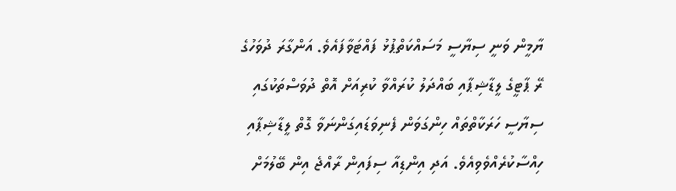ޔާމީން ވަނީ ސިޔާސީ މަސައްކަތްޕުޅު ފައްޓަވާފައެވެ. އަންގާރަ ދުވަހުގެ ރޭ ޕާޓީގެ ލީޑާޝިޕާއި ބައްދަލު ކުރައްވާ ކުރިއަށް އޮތް ދުވަސްތަކުގައި ސިޔާސީ ހަރަކާތްތައް ހިންގަވަން ފެނިވަޑައިގަންނަވާ ގޮތް ލީޑާޝިޕާއި ހިއްސާކުރެއްވެވިއެވެ. އަދި އިންޑިއާ ސިފައިން ރާއްޖެ އިން ބޭލުމަށް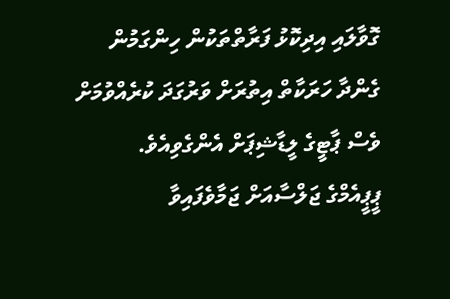ގޮވާލައި އިދިކޮޅު ފަރާތްތަކުން ހިންގަމުން ގެންދާ ހަރަކާތް އިތުރަށް ވަރުގަދަ ކުރެއްވުމަށް ވެސް ޕާޓީގެ ލީޑާޝިޕަށް އެންގެވިއެވެ.
ޕީޕީއެމްގެ ޖަލްސާއަށް ޖަމާވެފައިވާ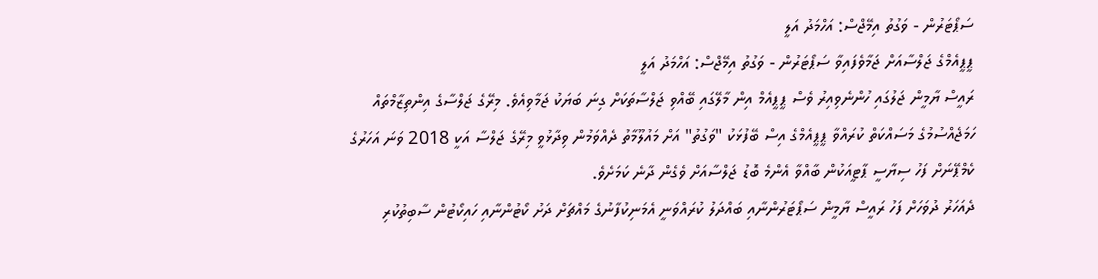ސަޕޯޓަރުން - ވަގުތު އިމޭޖްސް: އަހްމަދު އަލީ
ޕީޕީއެމްގެ ޖަލްސާއަށް ޖަމާވެފައިވާ ސަޕޯޓަރުން - ވަގުތު އިމޭޖްސް: އަހްމަދު އަލީ
ރައީސް ޔާމީން ޖަލުގައި ހުންނެވިއިރު ވެސް ޕީޕީއެމް އިން މާލޭގައި ބޭއްވި ޖަލްސާތަކަށް ގިނަ ބަޔަކު ޖަމާވިއެވެ. މިރޭގެ ޖަލްސާގެ އިންތިޒާމްތައް ހަމަޖެއްސުމުގެ މަސައްކަތް ކުރައްވާ ޕީޕީއެމްގެ އިސް ބޭފުޅަކު "ވަގުތު" އަށް މައުލޫމާތު ދެއްވަމުން ވިދާޅުވީ މިރޭގެ ޖަލްސާ އަކީ 2018 ވަނަ އަހަރުގެ ކެމްޕޭނަށް ފަހު ސިޔާސީ ޕާޓީއަކުން ބާއްވާ އެންމެ ބޮޑު ޖަލްސާއަށް ވެގެން ދާނެ ކަމަށެވެ.
ދެއަހަރު ދުވަހަށް ފަހު ރައީސް ޔާމީން ސަޕޯޓަރުންނާއި ބައްދަލު ކުރައްވަނީ އެމަނިކުފާނުގެ މައްޗަށް ދަށު ކޯޓުންނާއި ހައިކޯޓުން ސާބިތުކުރި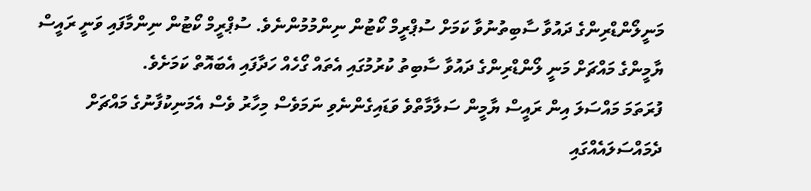މަނީލޯންޑްރިންގެ ދައުވާ ސާބިތުނުވާ ކަމަށް ސުޕްރީމް ކޯޓުން ނިންމުމުންނެވެ. ސުޕްރީމް ކޯޓުން ނިންމާފައި ވަނީ ރައީސް ޔާމީންގެ މައްޗަށް މަނީ ލޯންޑްރިންގެ ދައުވާ ސާބިތު ކުރުމުގައި އެތައް ގޯހެއް ހަދާފައި އެބައޮތް ކަމަށެވެ.
ފުރަތަމަ މައްސަލަ އިން ރައީސް ޔާމީން ސަލާމާތްވެ ވަޑައިގެންނެވި ނަމަވެސް މިހާރު ވެސް އެމަނިކުފާނުގެ މައްޗަށް ދެމައްސަލައެއްގައި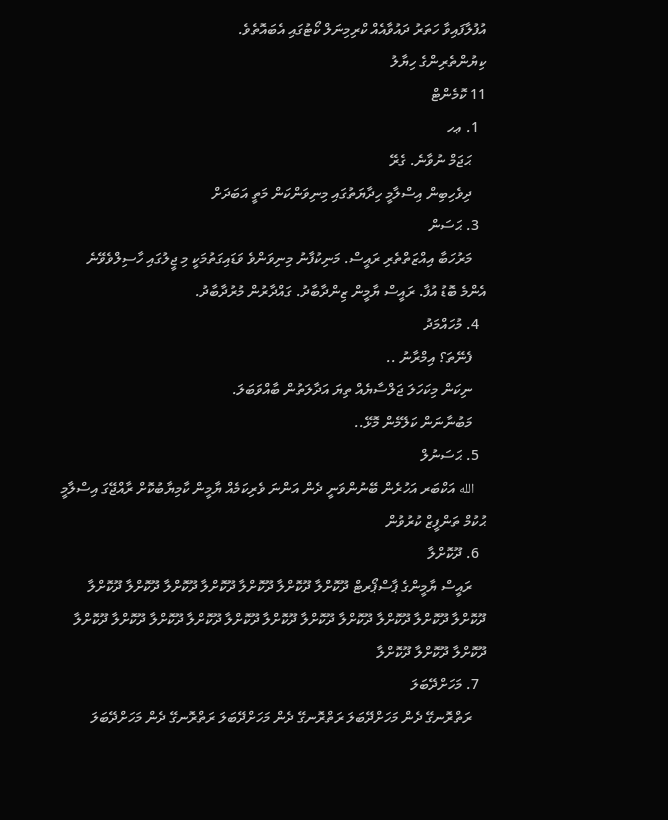އުފުލާފައިވާ ހަތަރު ދައުވާއެއް ކްރިމިނަލް ކޯޓުގައި އެބައޮތެވެ.
ކިޔުންތެރިންގެ ހިޔާލު
11 ކޮމެންޓް
  1. ޢހ
    ޙަޖަމް ނުވާނެ. ގެރޭ
    ދިވެހިބިން އިސްލާމީ ހިދާޔަތުގައި މިނިވަންކަން މަތީ އަބަދަށް
  3. ޙަސަން
    މަރުހަބާ އިއްޒަތްތެރި ރައީސް. މަނިކުފާނު މިނިވަންވެ ވަޑައިގަތުމަކީ މި ޖީލުގައި ހާސިލްވެވޭނެ އެންމެ ބޮޑު އުފާ. ރައީސް ޔާމީން ޒިންދާބާދު. ގައްދާރުން މުރުދާބާދު.
  4. މުހައްމަދު
    ފެނޭތަ؟ އިމްރާނު ..
    ނިކަން މިކަހަލަ ޖަލްސާޔެއް ތިޔަ އަދާލަތުން ބާއްވަބަލަ.
    މަބުނާނަން ކަލޭމެން މޮޅޭ..
  5. ޙަސަނުލް
    الله އަކްބަރ އަހުރެން ބޭނުންވަނީ ދެން އަންނަ ވެރިކަމެއް ޔާމީން ކާމިޔާބުކޮށް ރާއްޖޭގަ އިސްލާމީ ޙުކުމް ތަންފީޒް ކުރުވުން
  6. ދޫކޮށްލާ
    ރައީސް ޔާމީންގެ ޕާސްޕޯރޓް ދޫކޮށްލާ ދޫކޮށްލާ ދޫކޮށްލާ ދޫކޮށްލާ ދޫކޮށްލާ ދޫކޮށްލާ ދޫކޮށްލާ ދޫކޮށްލާ ދޫކޮށްލާ ދޫކޮށްލާ ދޫކޮށްލާ ދޫކޮށްލާ ދޫކޮށްލާ ދޫކޮށްލާ ދޫކޮށްލާ ދޫކޮށްލާ ދޫކޮށްލާ ދޫކޮށްލާ ދޫކޮށްލާ ދޫކޮށްލާ ދޫކޮށްލާ
  7. މަހަށްދޭބަލަ
    ރަތްރޮނގޭ ދެން މަހަށްދޭބަލަ ރަތްރޮނގޭ ދެން މަހަށްދޭބަލަ ރަތްރޮނގޭ ދެން މަހަށްދޭބަލަ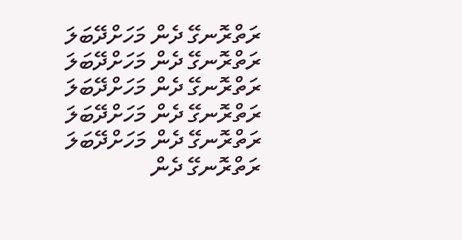ރަތްރޮނގޭ ދެން މަހަށްދޭބަލަ ރަތްރޮނގޭ ދެން މަހަށްދޭބަލަ ރަތްރޮނގޭ ދެން މަހަށްދޭބަލަ ރަތްރޮނގޭ ދެން މަހަށްދޭބަލަ ރަތްރޮނގޭ ދެން މަހަށްދޭބަލަ ރަތްރޮނގޭ ދެން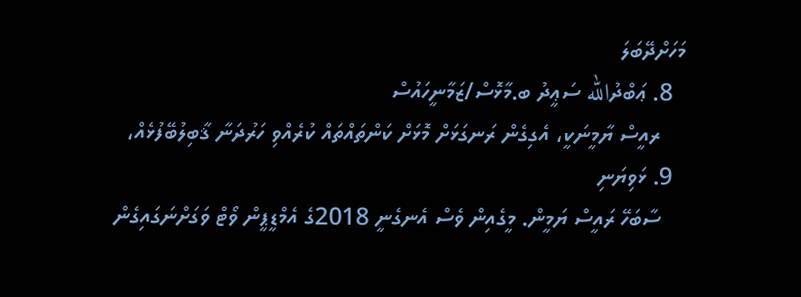މަހަށްދޭބަލަ
  8. ޢަބްދުالله ސަޢީދު ބ.މާޅޮސް/ޒަމާނީހައުސް
    ރއީސް ޔާމީނަކީ، އެގިގެން ރަނގަޅަށް މޮޅަށް ކަންތައްތައް ކުރެއްވި ހަރުދަނާ ޤާބިލުބޭފުޅެއް،
  9. ޅަވިޔަނި
    ސާބަހޭ ރައީސް ޔަމީން. މީގެއިން ވެސް އެނގެނީ 2018ގެ އެމްޑީޕީން ވޯޓް ވަގަށްނަގައިގެން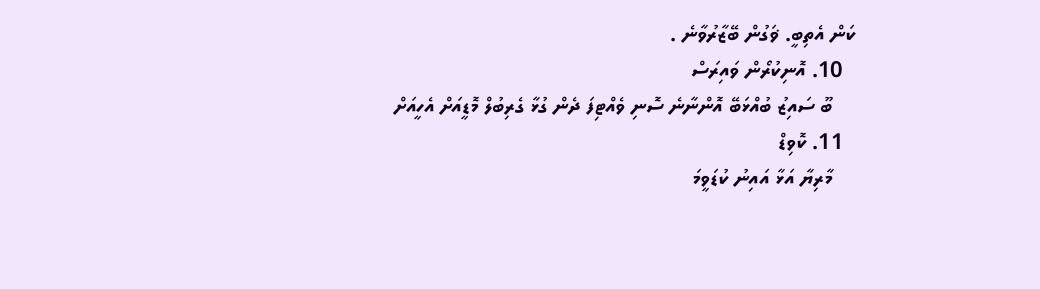ކަން އެތިބީ. ޥަގުން ބޭޒާރުވާނެ .
  10. އޮނިކުރޯން ވައިރަސް
    ބޫ ސައިޒު ބުއްޅަބޭ އޮންނާނެ ސޮނި ވެއްޓިފަ ދެން ގުޅާ ގެރިބުލް މޮޑީއަށް އެހީއަށް
  11. ކޮވިޑް
    މާރިޔާ އަޅާ އައިނު ކުޑަވީމަ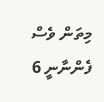މިތަން ވެސް ފެންނާނީ 6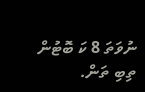ނުވަތަ 8 ކަ ބޮޓުން ތިބި ތަން.